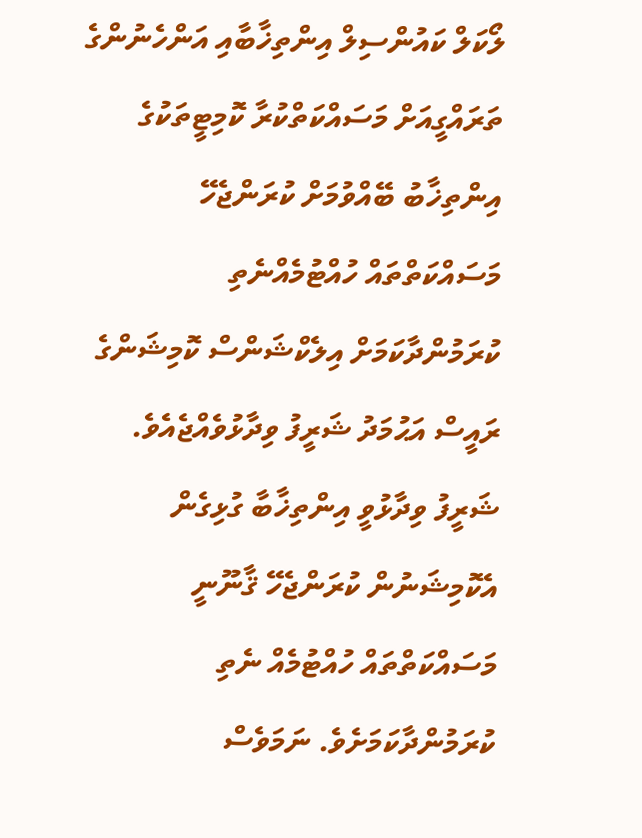ލޯކަލް ކައުންސިލް އިންތިޚާބާއި އަންހެނުންގެ ތަރައްގީއަށް މަސައްކަތްކުރާ ކޮމިޓީތަކުގެ އިންތިޚާބު ބޭއްވުމަށް ކުރަންޖެހޭ މަސައްކަތްތައް ހުއްޓުމެއްނެތި ކުރަމުންދާކަމަށް އިލެކްޝަންސް ކޮމިޝަންގެ ރައީސް އަޙުމަދު ޝަރީފު ވިދާޅުވެއްޖެއެވެ.
ޝަރީފު ވިދާޅުވީ އިންތިޚާބާ ގުޅިގެން އެކޮމިޝަނުން ކުރަންޖެހޭ ޤާނޫނީ މަސައްކަތްތައް ހުއްޓުމެއް ނެތި ކުރަމުންދާކަމަށެވެ. ނަމަވެސް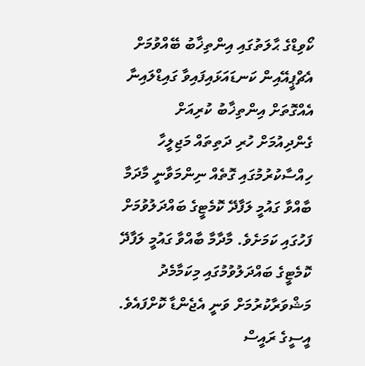ކޯވިޑްގެ ޙާލަތުގައި އިންތިޚާބު ބޭއްވުމަށް އެޗްޕީއޭއިން ކަނޑައަޅައިފައިވާ ގައިޑްލައިނާ އެއްގޮތަށް އިންތިޚާބު ކުރިއަށް ގެންދިއުމަށް ހުރި ދަތިތައް މަޖިލީހާ ހިއްސާކުރުމުގައި ގޮތެއް ނިންމަވާނީ މާދަމާ ބާއްވާ ގައުމީ ލަފާދޭ ކޮމެޓީގެ ބައްދަލުވުމަށް ފަހުގައި ކަމަށެވެ. މާދާމާ ބާއްވާ ގައުމީ ލަފާދޭ ކޮމެޓީގެ ބައްދަލުވުމުގައި މިކަމާމެދު މަޝްވަރާކުރުމަށް ވަނީ އެޖެންޑާ ކޮށްފައެވެ.
އީސީގެ ރައީސް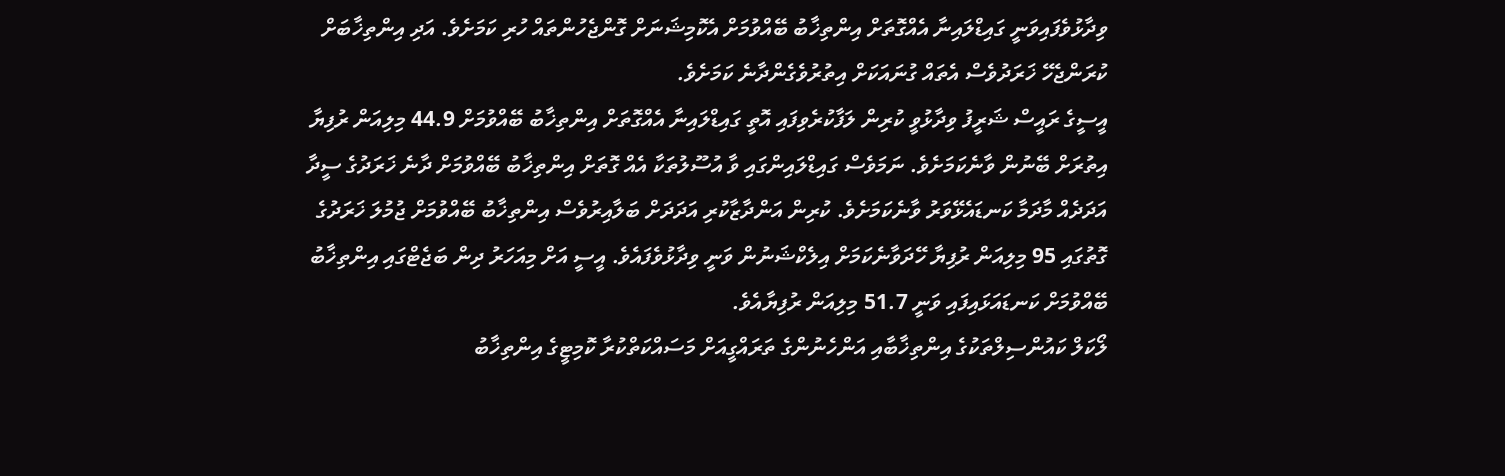ވިދާޅުވެފައިވަނީ ގައިޑްލައިނާ އެއްގޮތަށް އިންތިޚާބު ބޭއްވުމަށް އެކޮމިޝަނަށް ގޮންޖެހުންތައް ހުރި ކަމަށެވެ. އަދި އިންތިޚާބަށް ކުރަންޖެހޭ ޚަރަދުވެސް އެތައް ގުނައަކަށް އިތުރުވެގެންދާނެ ކަމަށެވެ.
އީސީގެ ރައީސް ޝަރީފު ވިދާޅުވީ ކުރިން ލަފާކުރެވިފައި އޮތީ ގައިޑްލައިނާ އެއްގޮތަށް އިންތިޚާބު ބޭއްވުމަށް 44.9 މިލިއަން ރުފިޔާ އިތުރަށް ބޭނުން ވާނެކަމަށެވެ. ނަމަވެސް ގައިޑްލައިންގައި ވާ އުސޫލުތަކާ އެއް ގޮތަށް އިންތިޚާބު ބޭއްވުމަށް ދާނެ ޚަރަދުގެ ސީދާ އަދަދެއް މާދަމާ ކަނޑައެޅޭވަރު ވާނެކަމަށެވެ. ކުރިން އަންދާޒާކުރި އަދަދަށް ބަލާއިރުވެސް އިންތިޚާބު ބޭއްވުމަށް ޖުމުލަ ޚަރަދުގެ ގޮތުގައި 95 މިލިއަން ރުފިޔާ ހޭދަވާނެކަމަށް އިލެކްޝަނުން ވަނީ ވިދާޅުވެފައެވެ. އީސީ އަށް މިއަހަރު ދިން ބަޖެޓްގައި އިންތިޚާބު ބޭއްވުމަށް ކަނޑައަޅައިފައި ވަނީ 51.7 މިލިއަން ރުފިޔާއެވެ.
ލޯކަލް ކައުންސިލްތަކުގެ އިންތިޚާބާއި އަންހެނުންގެ ތަރައްގީއަށް މަސައްކަތްކުރާ ކޮމިޓީގެ އިންތިޚާބު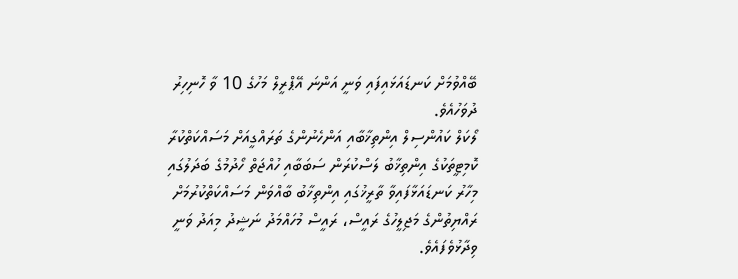ބޭއްވުމަށް ކަނޑައަޅައިފައި ވަނީ އަންނަ އޭޕްރީލް މަހުގެ 10 ވާ ހޮނިހިރު ދުވަހުއެވެ.
ލޯކަލް ކައުންސިލް އިންތިޚާބާއި އަންހެނުންގެ ތަރައްގީއަށް މަސައްކަތްކުރާ ކޮމިޓީތަކުގެ އިންތިޚާބު ލަސްކުރަން ސަބަބާއި ހުއްޖަތް ހޯދުމުގެ ބަދަލުގައި މިހާރު ކަނޑައަޅާފައިވާ ތާރީޚުގައި އިންތިޚާބު ބާއްވަން މަސައްކަތްކުރުމަށް ރައްޔިތުންގެ މަޖިލީހުގެ ރައީސް، ރައީސް މުހައްމަދު ނަޝީދު މިއަދު ވަނީ ވިދާޅުވެފައެވެ.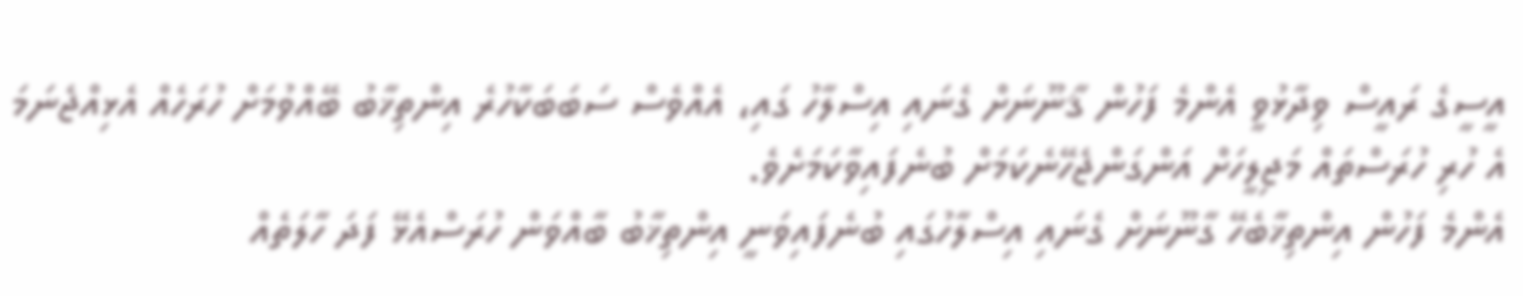އީސީގެ ރައީސް ވިދާޅުވީ އެންމެ ފަހުން ޤާނޫނަށް ގެނައި އިސްލާހު ގައި، އެއްވެސް ސަބަބަކާހުރެ އިންތިޚާބު ބޭއްވުމަށް ހުރަހެއް އެޅިއްޖެނަމަ އެ ހުރި ހުރަސްތައް މަޖިލީހަށް އަންގަންޖެހޭނެކަމަށް ބުނެފައިވާކަމަށެވެ.
އެންމެ ފަހުން އިންތިޚާބެހޭ ގާނޫނަށް ގެނައި އިސްލާހުގައި ބުނެފައިވަނީ އިންތިޚާބު ބާއްވަން ހުރަސްއެޅޭ ފަދަ ހާލަތެއް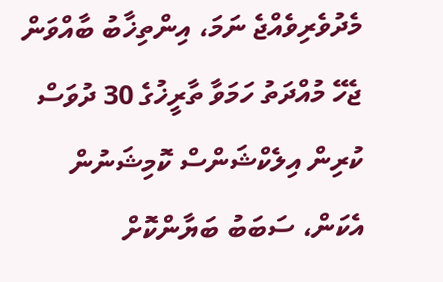މެދުވެރިވެއްޖެ ނަމަ، އިންތިޚާބު ބާއްވަން ޖެހޭ މުއްދަތު ހަމަވާ ތާރީޚުގެ 30 ދުވަސް ކުރިން އިލެކްޝަންސް ކޮމިޝަނުން އެކަން، ސަބަބު ބަޔާންކޮށް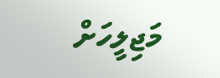މަޖިލީހަށް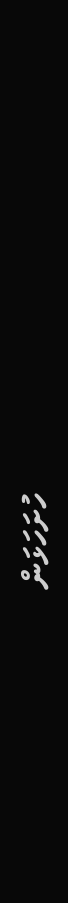ހުށަހަޅަން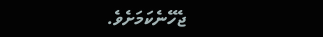ޖެހޭނެކަމަށެވެ.